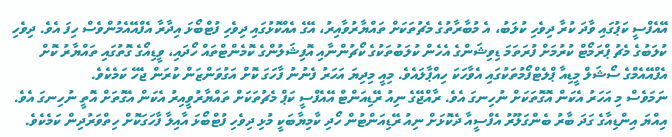އޭއެފްސީ ކަޕުގައި ވާދަ ކުރާ ދިވެހި ކުލަބު، އެ މުބާރާތުގެ މެޗުތަކަށް ތައްޔާރުވާއިރު، އޭގެ އެއްކޮޅުގައި ދިވެހި ފުޓްބޯޅަ އިދާރާ އެފްއޭއެމުންވެސް ހިފަ އެވެ. ދިވެހި ކުލަބުގެ މެޗު ޕްރަމޯޓް ކުރުމަށް ފުރަތަމަ ޑިވިޝަންގެ އެހެން ކުލަބުތަކުގެ ކޯޗުންނާއި އޮފިޝަލުންގެ ކޮމެންޓްތައް ހޯދައި، ވީޑިއޯގެ ގޮތުގައި ތައްޔާރު ކޮށް އެފްއޭއެމްގެ ސޯޝަލް މީޑިއާ ޕްލެޓްފޯމުތަކުގައި އެވާހަކަ ހިއްޕާލައެވެ. މިއީ މިދިޔަ އަހަރު ފެނުނު ފާހަގަ ކޮށް އަގުވަންޒަން ކުރަން ޖެހޭ ކަމެކެވެ.
ނަމަވެސް މި އަހަރު އެކަން އޮގޮތަކަށް ނުހިނގަ އެވެ. ރާއްޖޭގެ ނިއު ރޭޑިއަންޓް އޭއެފްސީ ކަޕް މެޗުތަކަށް ތައްޔާރުވީއިރު އެކަން އެގޮތަށް އޮތީ ނުހިނގަ އެވެ. އިއްޔަ އިންޑިއާގެ ގަދަ ބާރު ބެންގަލޫރު އެފްސީއާ ދެކޮޅަށް ނިއު ރޭޑިއަންޓުން ހޯދި ކާމިޔާބަކީ މުޅި ދިވެހި ފުޓްބޯޅަ އާއިލާ ފާހަގަކޮށް ހިތްވަރުދިން ކަމެކެވެ.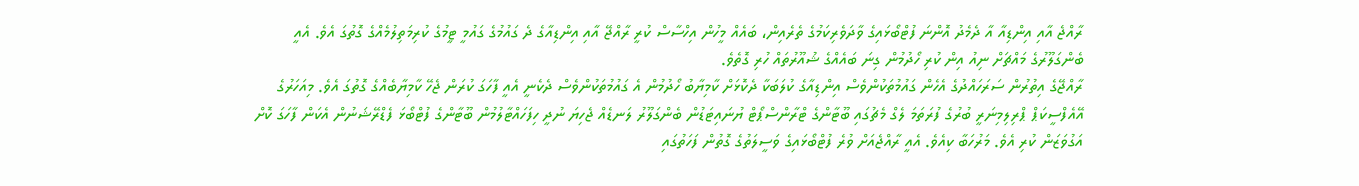ރާއްޖެ އާއި އިންޑިއާ އާ ދެމެދު އޮންނަ ފުޓްބޯޅައިގެ ވާދަވެރިކަމުގެ ތެރެއިން، ބައެއް މީހުން އިހްސާސް ކުރީ ރާއްޖޭ އާއި އިންޑިއާގެ ދެ ގައުމުގެ ގައުމީ ޓީމުގެ ކުރިމަތިލުމެއްގެ ގޮތުގަ އެވެ. އެއީ ބެންގަލޫރުގެ މައްޗަށް ނިއު އިން ކުރި ހޯދުމުން ގިނަ ބައެއްގެ ޝުއޫރުތައް ހުރި ގޮތެވެ.
ރާއްޖޭގެ އިތުރުން ސަރަހައްދުގެ އެހެން ގައުމުތަކުންވެސް އިންޑިއާގެ ކުލަބަކާ ދެކޮޅަށް ކާމިޔާބު ހޯދުމުން އެ ގައުމުތަކުންވެސް ދެކެނީ އެއީ ފާހަގަ ކުރަން ޖެހޭ ކާމިޔާބެއްގެ ގޮތުގަ އެވެ. މިއަހަރުގެ އޭއެފްސީކަޕް ޕްރިލިމިނަރީ ބުރުގެ ފުރަތަމަ ލެގް މެޗުގައި ބޫޓާންގެ ޓްރާންސްޕޯޓް ޔުނައިޓަޑުން ބެންގަލޫރު ލަނޑެއް ޖެހިޔަ ނުދީ ހިފަހައްޓާލުމުން ބޫޓާންގެ ފުޓްބޯޅަ ފެޑްރޭޝަނުން އެކަން ފާހަގަ ކޮށް އަގުވަޒަން ކުރި އެވެ. މަރުހަބާ ކިއެވެ. އެއީ ރާއްޖެއަށް ވުރެ ފުޓްބޯޅައިގެ ވަސީލަތުގެ ގޮތުން ފަހަތުގައި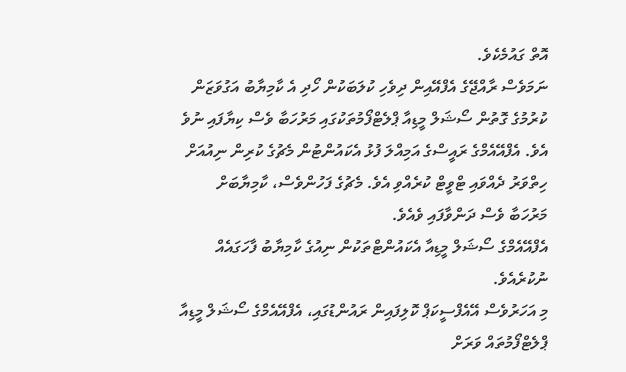އޮތް ގައުމެކެވެ.
ނަމަވެސް ރާއްޖޭގެ އެފްއޭއިން ދިވެހި ކުލަބަކުން ހޯދި އެ ކާމިޔާބު އަގުވަޒަން ކުރުމުގެ ގޮތުން ސޯޝަލް މީޑިއާ ޕްލެޓްފޯމުތަކުގައި މަރުހަބާ ވެސް ކިޔާފައި ނުވެ އެވެ. އެފްއޭއެމްގެ ރައީސްގެ އަމިއްލަ ފުޅު އެކައުންޓުން މެޗުގެ ކުރިން ނިއުއަށް ހިތްވަރު ދެއްވައި ޓްވީޓް ކުރެއްވި އެވެ. މެޗުގެ ފަހުންވެސް، ކާމިޔާބަށް މަރުހަބާ ވެސް ދަންވާފައި ވެއެވެ.
އެފްއޭއެމްގެ ސޯޝަލް މީޑިއާ އެކައުންޓްތަކުން ނިއުގެ ކާމިޔާބު ފާހަގައެއް ނުކުރެއެވެ.
މި އަހަރުވެސް އޭއެފްސީކަޕް ކޮލިފައިން ރައުންޑުގައި، އެފްއޭއެމްގެ ސޯޝަލް މީޑިއާ ޕްލެޓްފޯމުތައް ވަރަށް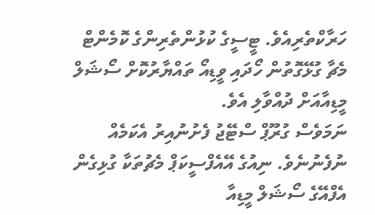ހަރާކްތެރިއެވެ. ޓީސީގެ ކުޅުންތެރިންގެ ކޮމެންޓް މެޗާ ގުޅޭގޮތުން ހޯދައި ވީޑިއޯ ތައްޔާރުކޮށް ސޯޝަލް މީޑިއާއަށް ދުއްވާލި އެވެ.
ނަމަވެސް ގުރޫޕް ސްޓޭޖު ފެށުނުއިރު އެކަމެއް ނުފެނުނެވެ. ނިއުގެ އޭއެފްސީކަޕް މެޗުތަކާ ގުޅިގެން އެފްއޭގެ ސޯޝަލް މީޑިއާ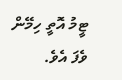ޓީމު އޮތީ ހިމޭން ވެފަ އެވެ.